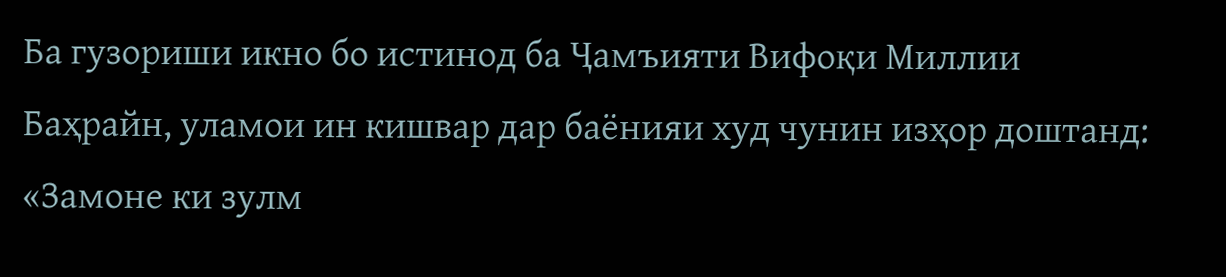Ба гузориши икно бо истинод ба Ҷамъияти Вифоқи Миллии Баҳрайн, уламои ин кишвар дар баёнияи худ чунин изҳор доштанд:
«Замоне ки зулм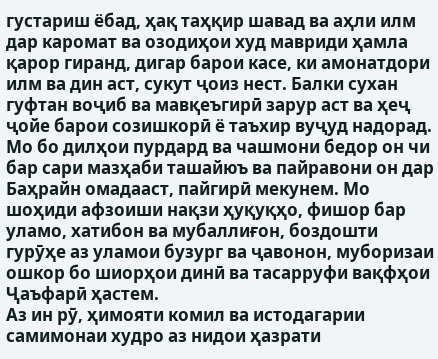густариш ёбад, ҳақ таҳқир шавад ва аҳли илм дар каромат ва озодиҳои худ мавриди ҳамла қарор гиранд, дигар барои касе, ки амонатдори илм ва дин аст, сукут ҷоиз нест. Балки сухан гуфтан воҷиб ва мавқеъгирӣ зарур аст ва ҳеҷ ҷойе барои созишкорӣ ё таъхир вуҷуд надорад.
Мо бо дилҳои пурдард ва чашмони бедор он чи бар сари мазҳаби ташайюъ ва пайравони он дар Баҳрайн омадааст, пайгирӣ мекунем. Мо шоҳиди афзоиши нақзи ҳуқуқҳо, фишор бар уламо, хатибон ва мубаллиғон, боздошти гурӯҳе аз уламои бузург ва ҷавонон, муборизаи ошкор бо шиорҳои динӣ ва тасарруфи вақфҳои Ҷаъфарӣ ҳастем.
Аз ин рӯ, ҳимояти комил ва истодагарии самимонаи худро аз нидои ҳазрати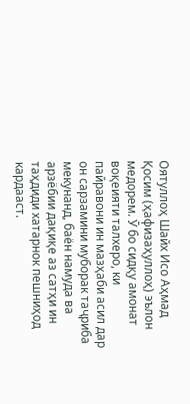Оятуллоҳ Шайх Исо Аҳмад Қосим (ҳафизаҳуллоҳ) эълон медорем. Ӯ бо сидқу амонат воқеияти талхеро, ки пайравони ин мазҳаби асил дар он сарзамини муборак таҷриба мекунанд, баён намуда ва арзёбии дақиқе аз сатҳи ин таҳдиди хатарнок пешниҳод кардааст.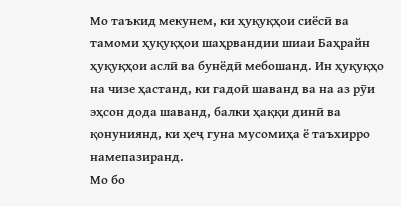Мо таъкид мекунем, ки ҳуқуқҳои сиёсӣ ва тамоми ҳуқуқҳои шаҳрвандии шиаи Баҳрайн ҳуқуқҳои аслӣ ва бунёдӣ мебошанд. Ин ҳуқуқҳо на чизе ҳастанд, ки гадоӣ шаванд ва на аз рӯи эҳсон дода шаванд, балки ҳаққи динӣ ва қонуниянд, ки ҳеҷ гуна мусомиҳа ё таъхирро намепазиранд.
Мо бо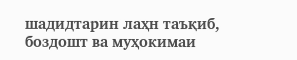шадидтарин лаҳн таъқиб, боздошт ва муҳокимаи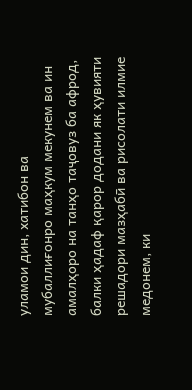уламои дин, хатибон ва мубаллиғонро маҳкум мекунем ва ин амалҳоро на танҳо таҷовуз ба афрод, балки ҳадаф қарор додани як ҳувияти решадори мазҳабӣ ва рисолати илмие медонем, ки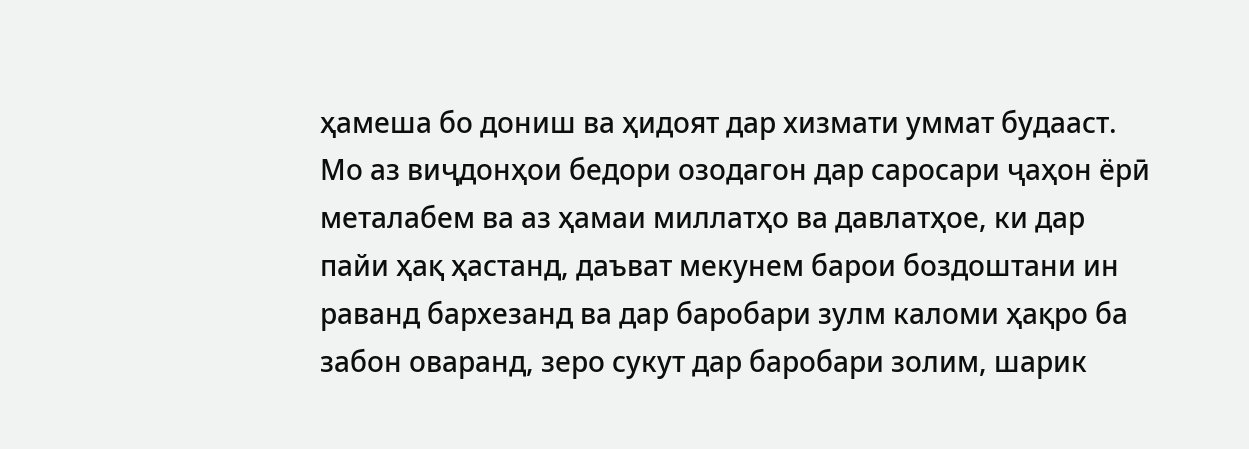ҳамеша бо дониш ва ҳидоят дар хизмати уммат будааст.
Мо аз виҷдонҳои бедори озодагон дар саросари ҷаҳон ёрӣ металабем ва аз ҳамаи миллатҳо ва давлатҳое, ки дар пайи ҳақ ҳастанд, даъват мекунем барои боздоштани ин раванд бархезанд ва дар баробари зулм каломи ҳақро ба забон оваранд, зеро сукут дар баробари золим, шарик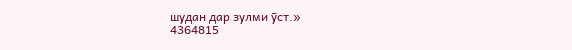шудан дар зулми ӯст.»
4364815